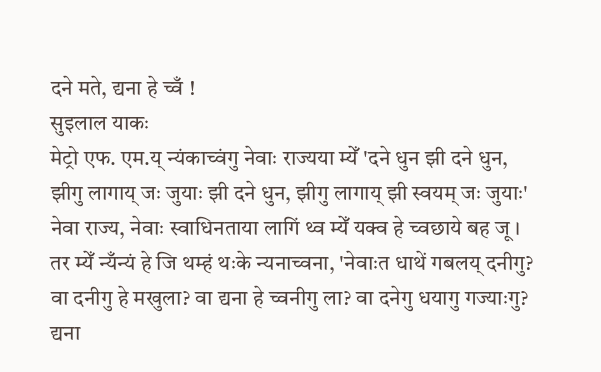दने मते, द्यना हे च्वँ !
सुइलाल याकः
मेट्रो एफ. एम.य् न्यंकाच्वंगु नेवाः राज्यया म्येँ 'दने धुन झी दने धुन, झीगु लागाय् जः जुयाः झी दने धुन, झीगु लागाय् झी स्वयम् जः जुयाः' नेवा राज्य, नेवाः स्वाधिनताया लागिं थ्व म्येँ यक्व हे च्वछाये बह जू। तर म्येँ न्यँन्यं हे जि थम्हं थःके न्यनाच्वना, 'नेवाःत धाथें गबलय् दनीगु? वा दनीगु हे मखुला? वा द्यना हे च्वनीगु ला? वा दनेगु धयागु गज्याःगु? द्यना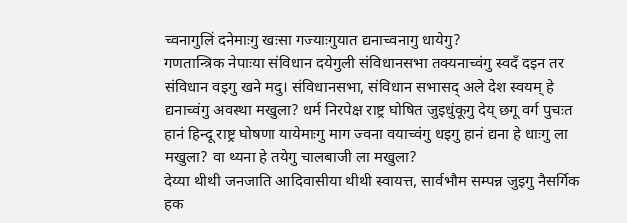च्वनागुलिं दनेमाःगु खःसा गज्याःगुयात द्यनाच्वनागु धायेगु?
गणतान्त्रिक नेपाःया संविधान दयेगुली संविधानसभा तक्यनाच्वंगु स्वदँ दइन तर संविधान वइगु खने मदु। संविधानसभा, संविधान सभासद् अले देश स्वयम् हे द्यनाच्वंगु अवस्था मखुला? धर्म निरपेक्ष राष्ट्र घोषित जुइधुंकूगु देय् छगू वर्ग पुचःत हानं हिन्दू राष्ट्र घोषणा यायेमाःगु माग ज्वना वयाच्वंगु धइगु हानं द्यना हे धाःगु ला मखुला? वा थ्यना हे तयेगु चालबाजी ला मखुला?
देय्या थीथी जनजाति आदिवासीया थीथी स्वायत्त, सार्वभौम सम्पन्न जुइगु नैसर्गिक हक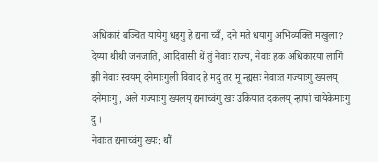अधिकारं बञ्चित यायेगु धइगु हे द्यना च्वँ, दने मते धयागु अभिव्यक्ति मखुला? देय्या थीथी जनजाति, आदिवासी थें तुं नेवाः राज्य, नेवाः हक अधिकारया लागिं झी नेवाः स्वयम् दनेमाःगुली विवाद हे मदु तर मू न्ह्यसः नेवाःत गज्याःगु ख्यलय् दनेमाःगु, अले गज्याःगु ख्यलय् द्यनाच्वंगु खः उकियात दकलय् न्हापां चायेकेमाःगु दु ।
नेवाःत द्यनाच्वंगु ख्यः: थौं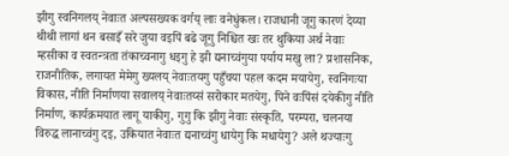झीगु स्वनिगलय् नेवाःत अल्पसख्यक वर्गय् लाः वनेधुंकल। राजधानी जूगु कारणं देय्या थीथी लागां थन बसाइँ सरे जुया वइपिं बढे जूगु निश्चित खः तर थुकिया अर्थ नेवाः म्हसीका व स्वतन्त्रता तंकाच्वनागु धइगु हे झी द्यनाच्वंगुया पर्याय मखु ला? प्रशासनिक, राजनीतिक, लगायत मेमेगु ख्यलय् नेवाःतयगु पहुँचया पहल कदम मयायेगु, स्वनिगःया विकास, नीति निर्माणया सवालय् नेवाःतय्सं सरोकार मतयेगु, पिने वःपिंसं दयेकीगु नीति निर्माण, कार्यक्रमयात लागू याकीगु, गुगु कि झीगु नेवाः संस्कृति, परम्परा, चलनया विरुद्ध लानाच्वंगु दइ, उकियात नेवाःत द्यनाच्वंगु धायेगु कि मधायेगु? अले थज्याःगु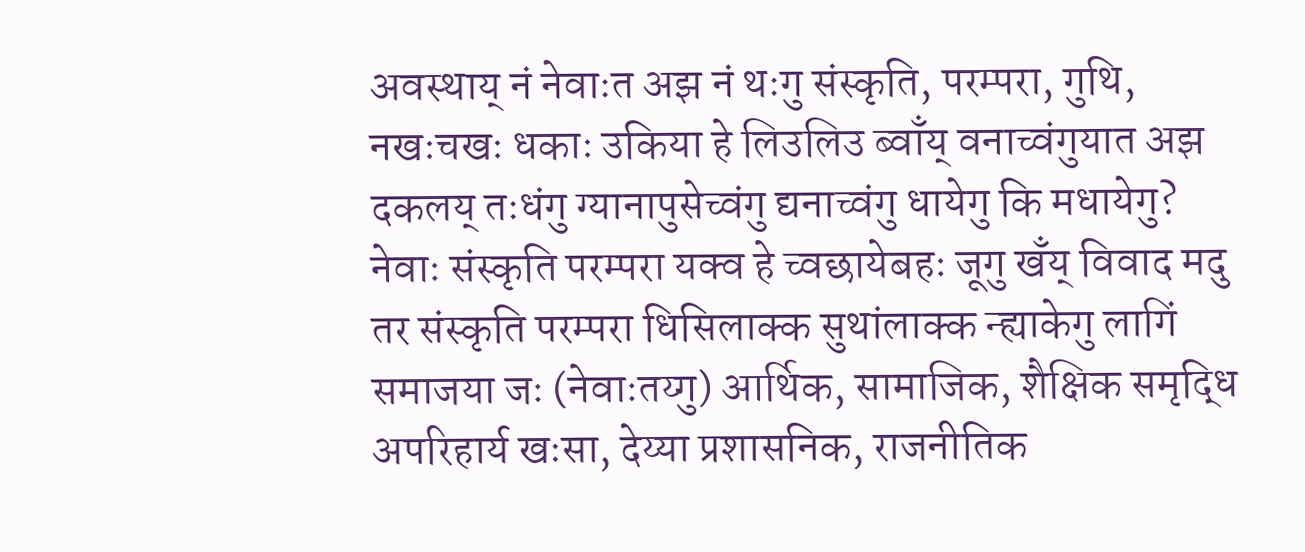अवस्थाय् नं नेवाःत अझ नं थःगु संस्कृति, परम्परा, गुथि, नखःचखः धकाः उकिया हे लिउलिउ ब्वाँय् वनाच्वंगुयात अझ दकलय् तःधंगु ग्यानापुसेच्वंगु द्यनाच्वंगु धायेगु कि मधायेगु? नेवाः संस्कृति परम्परा यक्व हे च्वछायेबहः जूगु खँय् विवाद मदु तर संस्कृति परम्परा धिसिलाक्क सुथांलाक्क न्ह्याकेगु लागिं समाजया जः (नेवाःतय्गु) आर्थिक, सामाजिक, शैक्षिक समृद्धि अपरिहार्य खःसा, देय्या प्रशासनिक, राजनीतिक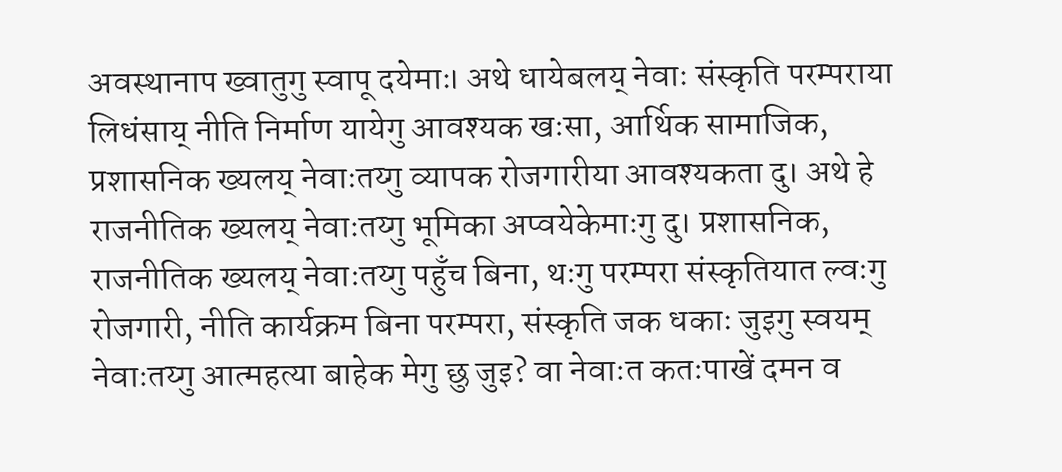अवस्थानाप ख्वातुगु स्वापू दयेमाः। अथे धायेबलय् नेवाः संस्कृति परम्पराया लिधंसाय् नीति निर्माण यायेगु आवश्यक खःसा, आर्थिक सामाजिक, प्रशासनिक ख्यलय् नेवाःतय्गु व्यापक रोजगारीया आवश्यकता दु। अथे हे राजनीतिक ख्यलय् नेवाःतय्गु भूमिका अप्वयेकेमाःगु दु। प्रशासनिक, राजनीतिक ख्यलय् नेवाःतय्गु पहुँच बिना, थःगु परम्परा संस्कृतियात ल्वःगु रोजगारी, नीति कार्यक्रम बिना परम्परा, संस्कृति जक धकाः जुइगु स्वयम् नेवाःतय्गु आत्महत्या बाहेक मेगु छु जुइ? वा नेवाःत कतःपाखें दमन व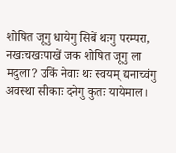शोषित जूगु धायेगु सिबें थःगु परम्परा, नखःचखःपाखें जक शोषित जूगु ला मदुला? उकिं नेवाः थः स्वयम् द्यनाच्वंगु अवस्था सीकाः दनेगु कुतः यायेमाल।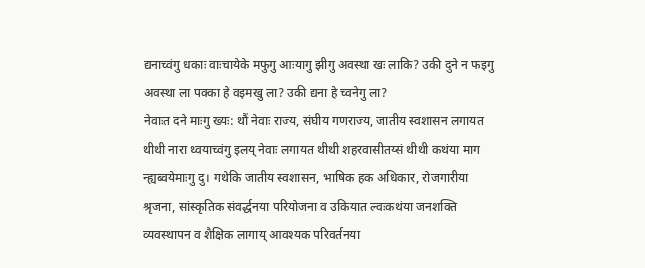द्यनाच्वंगु धकाः वाःचायेके मफुगु आःयागु झीगु अवस्था खः लाकि? उकी दुने न फइगु अवस्था ला पक्का हे वइमखु ला? उकी द्यना हे च्वनेगु ला?
नेवाःत दने माःगु ख्यः: थौं नेवाः राज्य, संघीय गणराज्य, जातीय स्वशासन लगायत थीथी नारा थ्वयाच्वंगु इलय् नेवाः लगायत थीथी शहरवासीतय्सं थीथी कथंया माग न्ह्यब्वयेमाःगु दु। गथेकि जातीय स्वशासन, भाषिक हक अधिकार, रोजगारीया श्रृजना, सांस्कृतिक संवर्द्धनया परियोजना व उकियात ल्वःकथंया जनशक्ति व्यवस्थापन व शैक्षिक लागाय् आवश्यक परिवर्तनया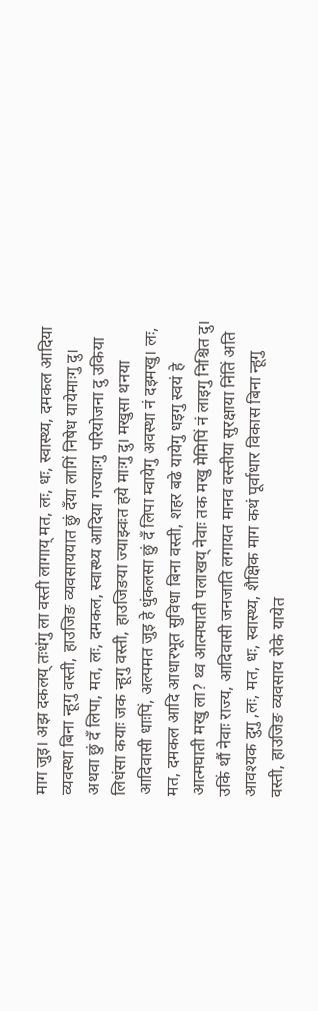माग जुइ। अझ दकलय् तःधंगु ला वस्ती लागाय् मत, लः, धः, स्वास्थ्य, दमकल आदिया व्यवस्था बिना न्हूगु वस्ती, हाउजिङ व्यवसाययात छुं दँया लागिं निषेध यायेमाःगु दु। अथवा छुं दँ लिपा, मत, लः, दमकल, स्वास्थ्य आदिया गज्याःगु परियोजना दु उकिया लिधंसा कयाः जक न्हूगु वस्ती, हाउजिङया ज्याझ्वःत हये माःगु दु। मखुसा थनया आदिवासी धाःपिं, अल्पमत जुइ हे धुंकलसा छुं दँ लिपा म्वायेगु अवस्था नं दइमखु। लः, मत, दमकल आदि आधारभूत सुविधा बिना वस्ती, शहर बढे यायेगु धइगु स्वयं हे आत्मघाती मखु ला? थ्व आत्मघाती पलाखय् नेवाः तक मखु मेमिपिं नं लाइगु निश्चित दु। उकिं थौं नेवाः राज्य, आदिवासी जनजाति लगायत मानव वस्तीया सुरक्षाया निंतिं अति आवश्यक दुगु ,लः, मत, धः, स्वास्थ्य, शैक्षिक माग कथं पूर्वाधार विकास बिना न्हूगु वस्ती, हाउजिङ व्यवसाय रोके यायेत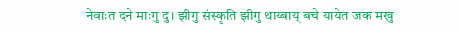नेवाःत दने माःगु दु। झीगु संस्कृति झीगु थाय्बाय् बचे यायेत जक मखु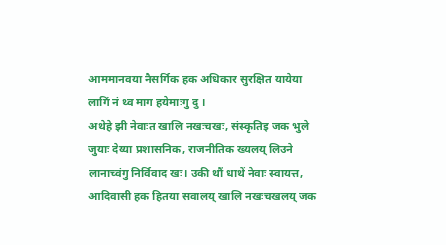आममानवया नैसर्गिक हक अधिकार सुरक्षित यायेया लागिं नं थ्व माग हयेमाःगु दु ।
अथेहे झी नेवाःत खालि नखःचखः, संस्कृतिइ जक भुले जुयाः देय्या प्रशासनिक, राजनीतिक ख्यलय् लिउने लानाच्वंगु निर्विवाद खः। उकी थौं धाथें नेवाः स्वायत्त, आदिवासी हक हितया सवालय् खालि नखःचखलय् जक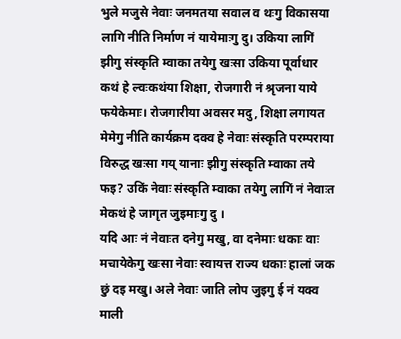भुले मजुसे नेवाः जनमतया सवाल व थःगु विकासया लागि नीति निर्माण नं यायेमाःगु दु। उकिया लागिं झीगु संस्कृति म्वाका तयेगु खःसा उकिया पूर्वाधार कथं हे ल्वःकथंया शिक्षा, रोजगारी नं श्रृजना याये फयेकेमाः। रोजगारीया अवसर मदु, शिक्षा लगायत मेमेगु नीति कार्यक्रम दक्व हे नेवाः संस्कृति परम्पराया विरुद्ध खःसा गय् यानाः झीगु संस्कृति म्वाका तये फइ? उकिं नेवाः संस्कृति म्वाका तयेगु लागिं नं नेवाःत मेकथं हे जागृत जुइमाःगु दु ।
यदि आः नं नेवाःत दनेगु मखु, वा दनेमाः धकाः वाः मचायेकेगु खःसा नेवाः स्वायत्त राज्य धकाः हालां जक छुं दइ मखु। अले नेवाः जाति लोप जुइगु ई नं यक्व माली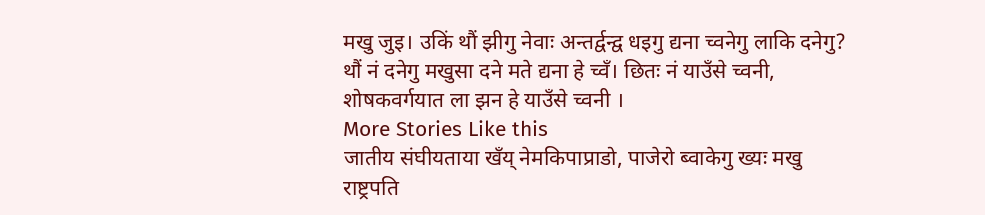मखु जुइ। उकिं थौं झीगु नेवाः अन्तर्द्वन्द्व धइगु द्यना च्वनेगु लाकि दनेगु? थौं नं दनेगु मखुसा दने मते द्यना हे च्वँ। छितः नं याउँसे च्वनी, शोषकवर्गयात ला झन हे याउँसे च्वनी ।
More Stories Like this
जातीय संघीयताया खँय् नेमकिपाप्राडो, पाजेरो ब्वाकेगु ख्यः मखु
राष्ट्रपति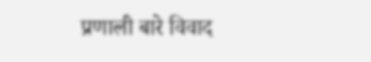प्रणाली बारे विवाद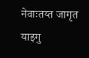नेवाःतय्त जागृत याइगु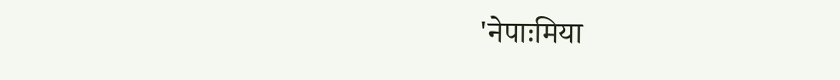'नेपाःमिया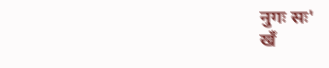नुगः सः'
खँ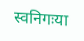स्वनिगःया